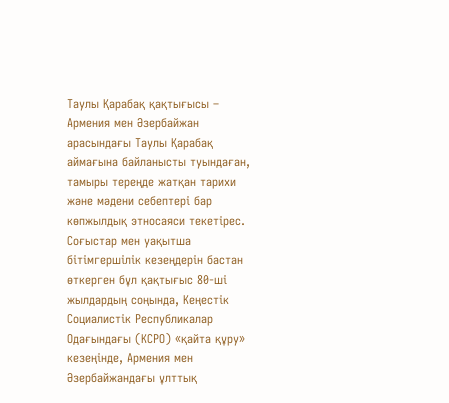Таулы Қарабақ қақтығысы – Армения мен Әзербайжан арасындағы Таулы Қарабақ аймағына байланысты туындаған, тамыры тереңде жатқан тарихи және мәдени себептері бар көпжылдық этносаяси текетірес. Соғыстар мен уақытша бітімгершілік кезеңдерін бастан өткерген бұл қақтығыс 80-ші жылдардың соңында, Кеңестік Социалистік Республикалар Одағындағы (КСРО) «қайта құру» кезеңінде, Армения мен Әзербайжандағы ұлттық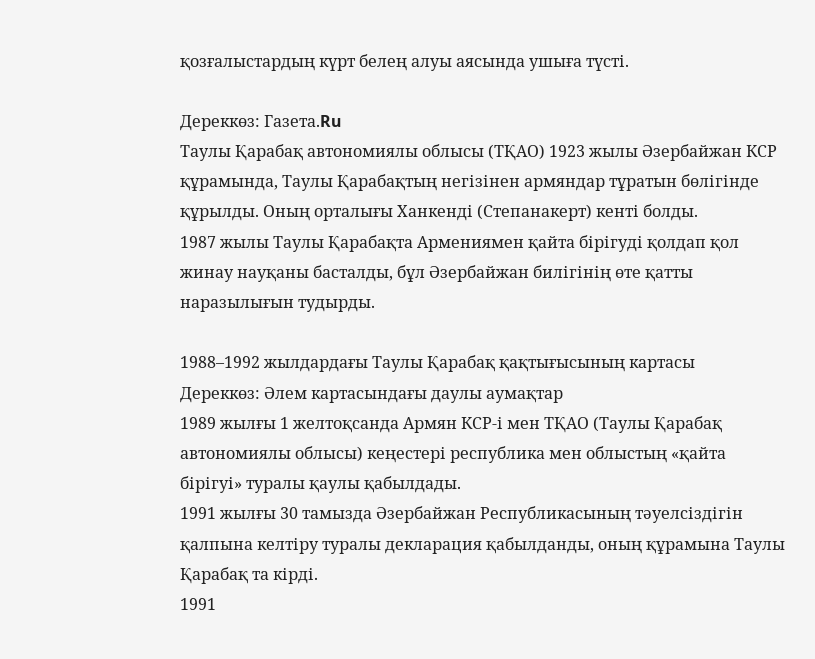қозғалыстардың күрт белең алуы аясында ушыға түсті.

Дереккөз: Газета.Ru
Таулы Қарабақ автономиялы облысы (ТҚАО) 1923 жылы Әзербайжан КСР құрамында, Таулы Қарабақтың негізінен армяндар тұратын бөлігінде құрылды. Оның орталығы Ханкенді (Степанакерт) кенті болды.
1987 жылы Таулы Қарабақта Армениямен қайта бірігуді қолдап қол жинау науқаны басталды, бұл Әзербайжан билігінің өте қатты наразылығын тудырды.

1988–1992 жылдардағы Таулы Қарабақ қақтығысының картасы
Дереккөз: Әлем картасындағы даулы аумақтар
1989 жылғы 1 желтоқсанда Армян КСР-і мен ТҚАО (Таулы Қарабақ автономиялы облысы) кеңестері республика мен облыстың «қайта бірігуі» туралы қаулы қабылдады.
1991 жылғы 30 тамызда Әзербайжан Республикасының тәуелсіздігін қалпына келтіру туралы декларация қабылданды, оның құрамына Таулы Қарабақ та кірді.
1991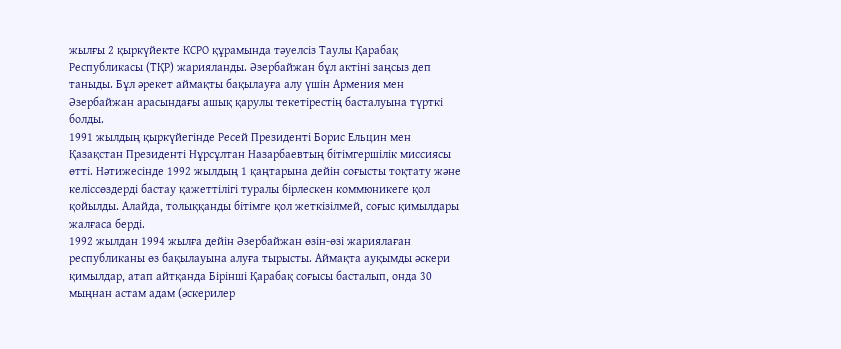жылғы 2 қыркүйекте КСРО құрамында тәуелсіз Таулы Қарабақ Республикасы (ТҚР) жарияланды. Әзербайжан бұл актіні заңсыз деп таныды. Бұл әрекет аймақты бақылауға алу үшін Армения мен Әзербайжан арасындағы ашық қарулы текетірестің басталуына түрткі болды.
1991 жылдың қыркүйегінде Ресей Президенті Борис Ельцин мен Қазақстан Президенті Нұрсұлтан Назарбаевтың бітімгершілік миссиясы өтті. Нәтижесінде 1992 жылдың 1 қаңтарына дейін соғысты тоқтату және келіссөздерді бастау қажеттілігі туралы бірлескен коммюникеге қол қойылды. Алайда, толыққанды бітімге қол жеткізілмей, соғыс қимылдары жалғаса берді.
1992 жылдан 1994 жылға дейін Әзербайжан өзін-өзі жариялаған республиканы өз бақылауына алуға тырысты. Аймақта ауқымды әскери қимылдар, атап айтқанда Бірінші Қарабақ соғысы басталып, онда 30 мыңнан астам адам (әскерилер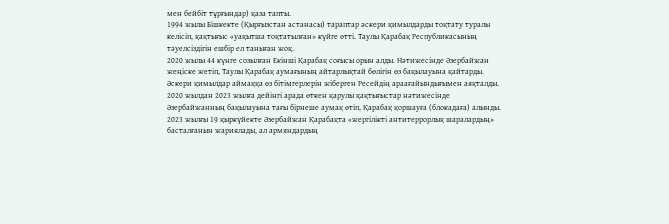мен бейбіт тұрғындар) қаза тапты.
1994 жылы Бішкекте (Қырғызстан астанасы) тараптар әскери қимылдарды тоқтату туралы келісіп, қақтығыс «уақытша тоқтатылған» күйге өтті. Таулы Қарабақ Республикасының тәуелсіздігін ешбір ел таныған жоқ.
2020 жылы 44 күнге созылған Екінші Қарабақ соғысы орын алды. Нәтижесінде Әзербайжан жеңіске жетіп, Таулы Қарабақ аумағының айтарлықтай бөлігін өз бақылауына қайтарды. Әскери қимылдар аймаққа өз бітімгерлерін жіберген Ресейдің араағайындығымен аяқталды.
2020 жылдан 2023 жылға дейінгі арада өткен қарулы қақтығыстар нәтижесінде Әзербайжанның бақылауына тағы бірнеше аумақ өтіп, Қарабақ қоршауға (блокадаға) алынды.
2023 жылғы 19 қыркүйекте Әзербайжан Қарабақта «жергілікті антитеррорлық шаралардың» басталғанын жариялады, ал армяндардың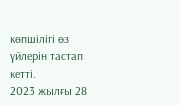көпшілігі өз үйлерін тастап кетті.
2023 жылғы 28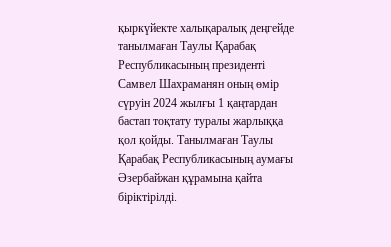қыркүйекте халықаралық деңгейде танылмаған Таулы Қарабақ Республикасының президенті Самвел Шахраманян оның өмір сүруін 2024 жылғы 1 қаңтардан бастап тоқтату туралы жарлыққа қол қойды. Танылмаған Таулы Қарабақ Республикасының аумағы Әзербайжан құрамына қайта біріктірілді.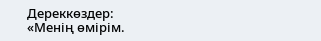Дереккөздер:
«Менің өмірім.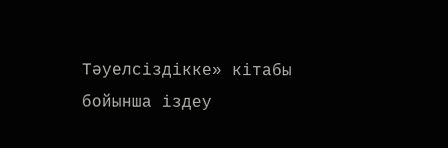Тәуелсіздікке» кітабы бойынша іздеу